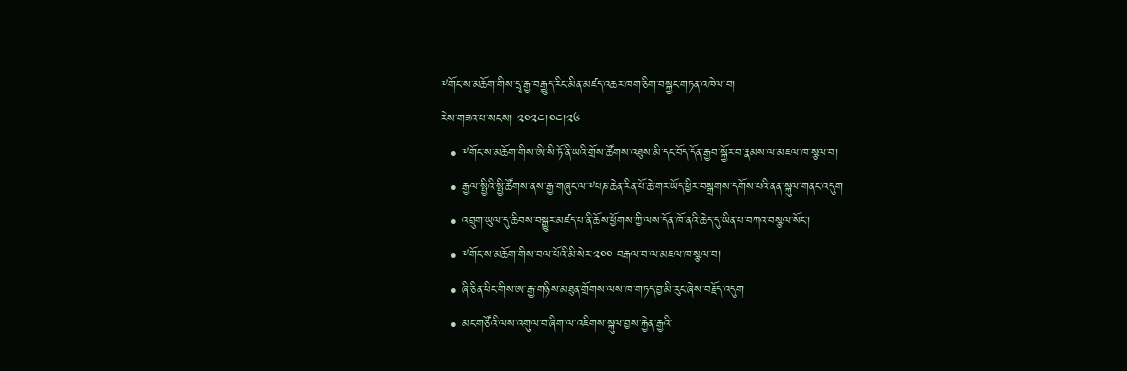༸གོང་ས་མཆོག་གིས་དྲྭ་རྒྱ་བརྒྱུད་རིང་མིན་མཛད་འཆར་ཁག་ཅིག་བསྐྱང་གཏན་འཁེལ་བ།
རེས་གཟའ་པ་སངས། ༢༠༢༤།༠༤།༢༦
  • ༸གོང་ས་མཆོག་གིས་ཨི་སི་ཏོ་ནི་ཡའི་གྲོས་ཚོགས་འཐུས་མི་དང་བོད་དོན་རྒྱབ་སྐྱོར་བ་རྣམས་ལ་མཇལ་ཁ་སྩལ་བ།
  • རྒྱལ་སྤྱིའི་སྤྱི་ཚོགས་ནས་རྒྱ་གཞུང་ལ་༸པཎ་ཆེན་རིན་པོ་ཆེ་གར་ཡོད་ཕྱིར་བསྒྲགས་དགོས་པའི་ནན་སྐུལ་གནང་འདུག
  • འབྲུག་ཡུལ་དུ་ཆིབས་བསྒྱུར་མཛད་པ་ནི་ཆོས་ཕྱོགས་ཀྱི་ལས་དོན་ཁོ་ནའི་ཆེད་དུ་ཡིན་པ་བཀའ་བསྩལ་སོང་།
  • ༸གོང་ས་མཆོག་གིས་བལ་པོའི་མི་སེར་༢༠༠ བརྒལ་བ་ལ་མཇལ་ཁ་སྩལ་བ།
  • ཞི་ཅིན་ཕིང་གིས་ཨ་རྒྱ་གཉིས་མཐུན་གྲོགས་ལས་ཁ་གཏད་བྱ་མི་རུང་ཞེས་བརྗོད་འདུག
  • མང་གཙོའི་ལས་འགུལ་བ་ཞིག་ལ་འཇིགས་སྐུལ་བྱས་རྐྱེན་རྒྱའི་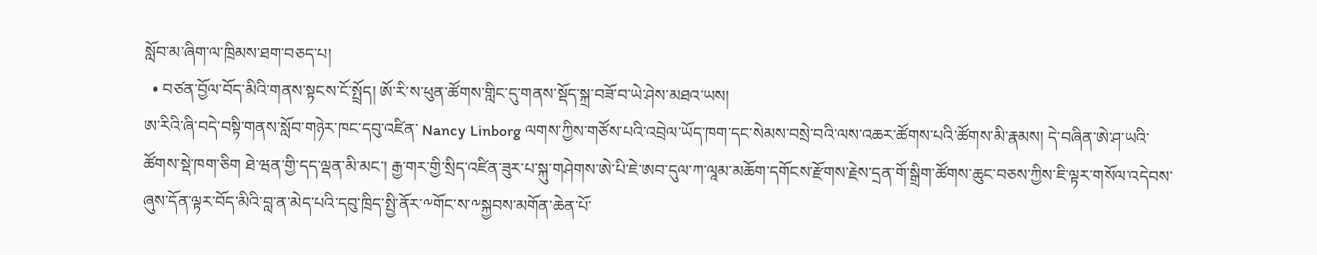སློབ་མ་ཞིག་ལ་ཁྲིམས་ཐག་བཅད་པ།
  • བཙན་བྱོལ་བོད་མིའི་གནས་སྟངས་ངོ་སྤྲོད། ཨོ་རི་ས་ཕུན་ཚོགས་གླིང་དུ་གནས་སྡོད་སྐྲ་བཟོ་བ་ཡེ་ཤེས་མཐའ་ཡས།
ཨ་རིའི་ཞི་བདེ་བསྟི་གནས་སློབ་གཉེར་ཁང་དབུ་འཛིན་ Nancy Linborg ལགས་ཀྱིས་གཙོས་པའི་འབྲེལ་ཡོད་ཁག་དང་སེམས་བསྲེ་བའི་ལས་འཆར་ཚོགས་པའི་ཚོགས་མི་རྣམས། དེ་བཞིན་ཨེ་ཤ་ཡའི་ཚོགས་སྡེ་ཁག་ཅིག ཐེ་ཝན་གྱི་དད་ལྡན་མི་མང་། རྒྱ་གར་གྱི་སྲིད་འཛིན་ཟུར་པ་སྐུ་གཤེགས་ཨེ་པི་ཇེ་ཨབ་དུལ་ཀ་ལཱམ་མཆོག་དགོངས་རྫོགས་རྗེས་དྲན་གོ་སྒྲིག་ཚོགས་ཆུང་བཅས་ཀྱིས་ཇི་ལྟར་གསོལ་འདེབས་ཞུས་དོན་ལྟར་བོད་མིའི་བླ་ན་མེད་པའི་དབུ་ཁྲིད་སྤྱི་ནོར་༸གོང་ས་༸སྐྱབས་མགོན་ཆེན་པོ་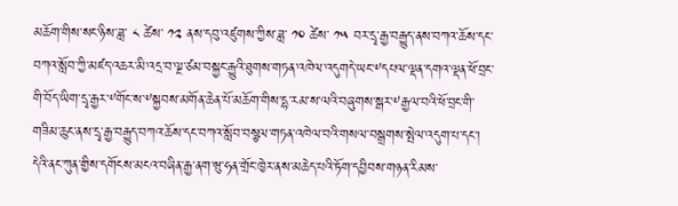མཆོག་གིས་སང་ཉིས་ཟླ་ ༨ ཚེས་ ༡༢ ནས་དབུ་འཛུགས་ཀྱིས་ཟླ་ ༡༠ ཚེས་ ༡༥ བར་དྲྭ་རྒྱ་བརྒྱུད་ནས་བཀའ་ཆོས་དང་བཀའ་སློབ་ཀྱི་མཛད་འཆར་མི་འདྲ་བ་ལྔ་ཙམ་བསྐྱང་རྒྱུའི་ཐུགས་གཏན་འཁེལ་འདུགདེ་ཡང་༸དཔལ་ལྡན་དགའ་ལྡན་ཕོ་བྲང་གི་བོད་ཡིག་དྲྭ་རྒྱར་༸གོང་ས་༸སྐྱབས་མགོན་ཆེན་པོ་མཆོག་གིས་དྷ་རམ་ས་ལའི་བཞུགས་སྒར་༸རྒྱལ་བའི་ཕོ་བྲང་གི་གཟིམ་ཆུང་ནས་དྲྭ་རྒྱ་བརྒྱུད་བཀའ་ཆོས་དང་བཀའ་སློབ་བསྩལ་གཏན་འཁེལ་བའི་གསལ་བསྒྲགས་སྤེལ་འདུག་པ་དང་། དེའི་ནང་ཀུན་གྱིས་དགོངས་མངའ་བཞིན་རྒྱ་ནག་ཝུ་ཧན་གྲོང་ཁྱེར་ནས་མཆེད་པའི་ཏོག་དབྱིབས་གཉན་རིམས་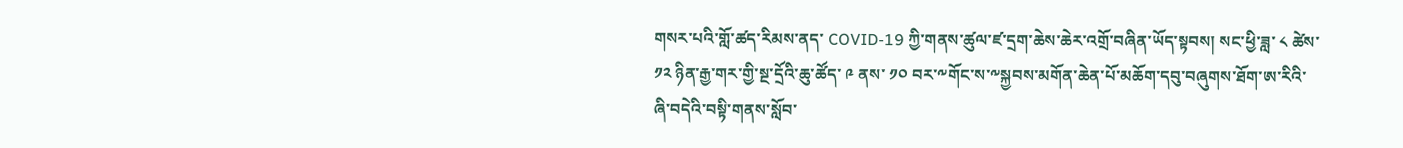གསར་པའི་གློ་ཚད་རིམས་ནད་ COVID-19 ཀྱི་གནས་ཚུལ་ཛ་དྲག་ཆེས་ཆེར་འགྲོ་བཞིན་ཡོད་སྟབས། སང་ཕྱི་ཟླ་ ༨ ཚེས་ ༡༢ ཉིན་རྒྱ་གར་གྱི་སྔ་དྲོའི་ཆུ་ཚོད་ ༩ ནས་ ༡༠ བར་༸གོང་ས་༸སྐྱབས་མགོན་ཆེན་པོ་མཆོག་དབུ་བཞུགས་ཐོག་ཨ་རིའི་ཞི་བདེའི་བསྟི་གནས་སློབ་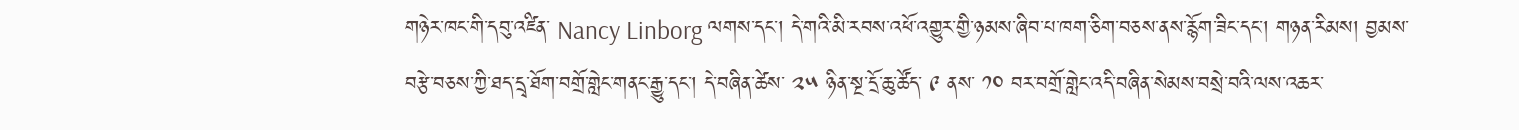གཉེར་ཁང་གི་དབུ་འཛིན་ Nancy Linborg ལགས་དང་། དེ་གའི་མི་རབས་འཕོ་འགྱུར་གྱི་ཉམས་ཞིབ་པ་ཁག་ཅིག་བཅས་ནས་རྙོག་ཟིང་དང་། གཉན་རིམས། བྱམས་བརྩེ་བཅས་ཀྱི་ཐད་དྲྭ་ཐོག་བགྲོ་གླེང་གནང་རྒྱུ་དང་། དེ་བཞིན་ཚེས་ ༢༥ ཉིན་སྔ་དྲོ་ཆུ་ཚོད་ ༩ ནས་ ༡༠ བར་བགྲོ་གླེང་འདི་བཞིན་སེམས་བསྲེ་བའི་ལས་འཆར་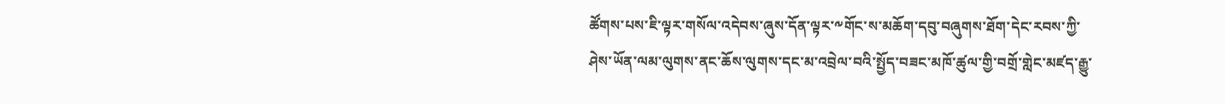ཚོགས་པས་ཇི་ལྟར་གསོལ་འདེབས་ཞུས་དོན་ལྟར་༸གོང་ས་མཆོག་དབུ་བཞུགས་ཐོག་དེང་རབས་ཀྱི་ཤེས་ཡོན་ལམ་ལུགས་ནང་ཆོས་ལུགས་དང་མ་འབྲེལ་བའི་སྤྱོད་བཟང་མཁོ་ཚུལ་གྱི་བགྲོ་གླེང་མཛད་རྒྱུ་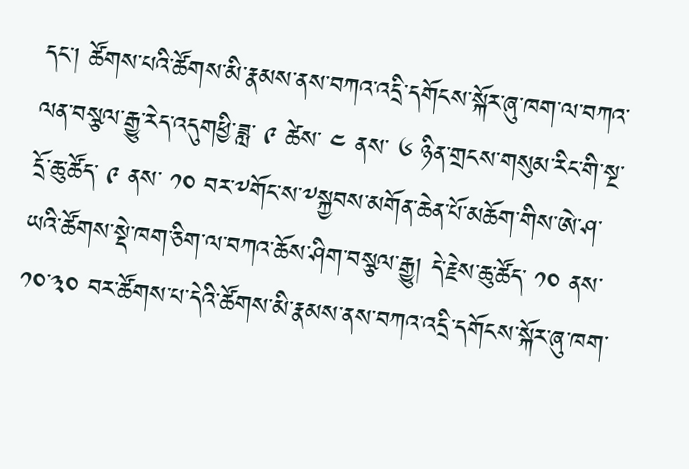དང་། ཚོགས་པའི་ཚོགས་མི་རྣམས་ནས་བཀའ་འདྲི་དགོངས་སྐོར་ཞུ་ཁག་ལ་བཀའ་ལན་བསྩལ་རྒྱུ་རེད་འདུགཕྱི་ཟླ་ ༩ ཚེས་ ༤ ནས་ ༦ ཉིན་གྲངས་གསུམ་རིང་གི་སྔ་དྲོ་ཆུ་ཚོད་ ༩ ནས་ ༡༠ བར་༸གོང་ས་༸སྐྱབས་མགོན་ཆེན་པོ་མཆོག་གིས་ཨེ་ཤ་ཡའི་ཚོགས་སྡེ་ཁག་ཅིག་ལ་བཀའ་ཆོས་ཤིག་བསྩལ་རྒྱུ། དེ་རྗེས་ཆུ་ཚོད་ ༡༠ ནས་ ༡༠་༣༠ བར་ཚོགས་པ་དེའི་ཚོགས་མི་རྣམས་ནས་བཀའ་འདྲི་དགོངས་སྐོར་ཞུ་ཁག་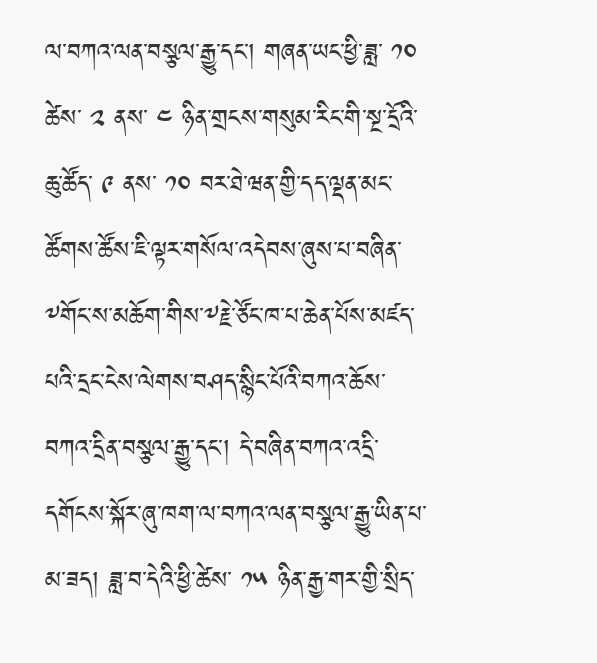ལ་བཀའ་ལན་བསྩལ་རྒྱུ་དང་། གཞན་ཡང་ཕྱི་ཟླ་ ༡༠ ཚེས་ ༢ ནས་ ༤ ཉིན་གྲངས་གསུམ་རིང་གི་སྔ་དྲོའི་ཆུ་ཚོད་ ༩ ནས་ ༡༠ བར་ཐེ་ཝན་གྱི་དད་ལྡན་མང་ཚོགས་ཚོས་ཇི་ལྟར་གསོལ་འདེབས་ཞུས་པ་བཞིན་༸གོང་ས་མཆོག་གིས་༸རྗེ་ཙོང་ཁ་པ་ཆེན་པོས་མཛད་པའི་དྲང་ངེས་ལེགས་བཤད་སྙིང་པོའི་བཀའ་ཆོས་བཀའ་དྲིན་བསྩལ་རྒྱུ་དང་། དེ་བཞིན་བཀའ་འདྲི་དགོངས་སྐོར་ཞུ་ཁག་ལ་བཀའ་ལན་བསྩལ་རྒྱུ་ཡིན་པ་མ་ཟད། ཟླ་བ་དེའི་ཕྱི་ཚེས་ ༡༥ ཉིན་རྒྱ་གར་གྱི་སྲིད་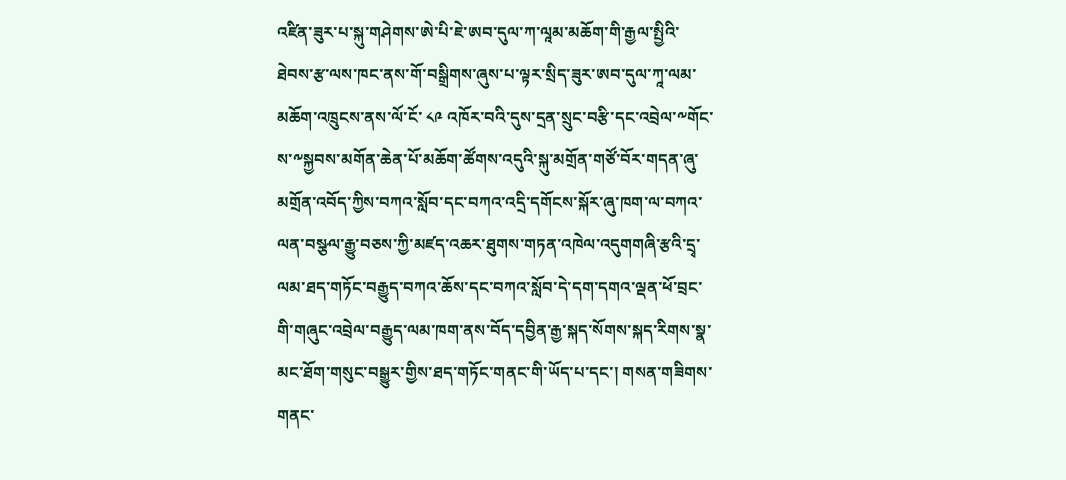འཛིན་ཟུར་པ་སྐུ་གཤེགས་ཨེ་པི་ཇེ་ཨབ་དུལ་ཀ་ལཱམ་མཆོག་གི་རྒྱལ་སྤྱིའི་ཐེབས་རྩ་ལས་ཁང་ནས་གོ་བསྒྲིགས་ཞུས་པ་ལྟར་སྲིད་ཟུར་ཨབ་དུལ་ཀཱ་ལམ་མཆོག་འཁྲུངས་ནས་ལོ་ངོ་ ༨༩ འཁོར་བའི་དུས་དྲན་སྲུང་བརྩི་དང་འབྲེལ་༸གོང་ས་༸སྐྱབས་མགོན་ཆེན་པོ་མཆོག་ཚོགས་འདུའི་སྐུ་མགྲོན་གཙོ་བོར་གདན་ཞུ་མགྲོན་འབོད་ཀྱིས་བཀའ་སློབ་དང་བཀའ་འདྲི་དགོངས་སྐོར་ཞུ་ཁག་ལ་བཀའ་ལན་བསྩལ་རྒྱུ་བཅས་ཀྱི་མཛད་འཆར་ཐུགས་གཏན་འཁེལ་འདུགགཞི་རྩའི་དྲྭ་ལམ་ཐད་གཏོང་བརྒྱུད་བཀའ་ཆོས་དང་བཀའ་སློབ་དེ་དག་དགའ་ལྡན་ཕོ་བྲང་གི་གཞུང་འབྲེལ་བརྒྱུད་ལམ་ཁག་ནས་བོད་དབྱིན་རྒྱ་སྐད་སོགས་སྐད་རིགས་སྣ་མང་ཐོག་གསུང་བསྒྱུར་གྱིས་ཐད་གཏོང་གནང་གི་ཡོད་པ་དང་། གསན་གཟིགས་གནང་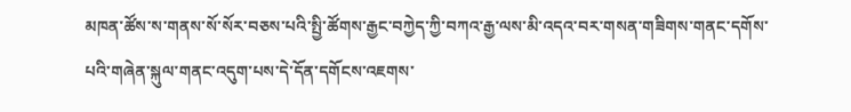མཁན་ཚོས་ས་གནས་སོ་སོར་བཅས་པའི་སྤྱི་ཚོགས་རྒྱང་བཀྱེད་ཀྱི་བཀའ་རྒྱ་ལས་མི་འདའ་བར་གསན་གཟིགས་གནང་དགོས་པའི་གཞེན་སྐུལ་གནང་འདུག་པས་དེ་དོན་དགོངས་འཇགས་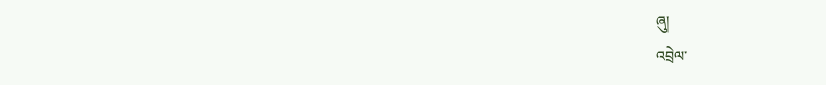ཞུ།
འབྲེལ་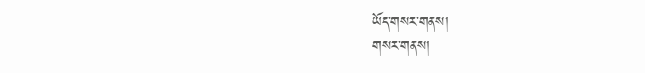ཡོད་གསར་གནས།
གསར་གནས།